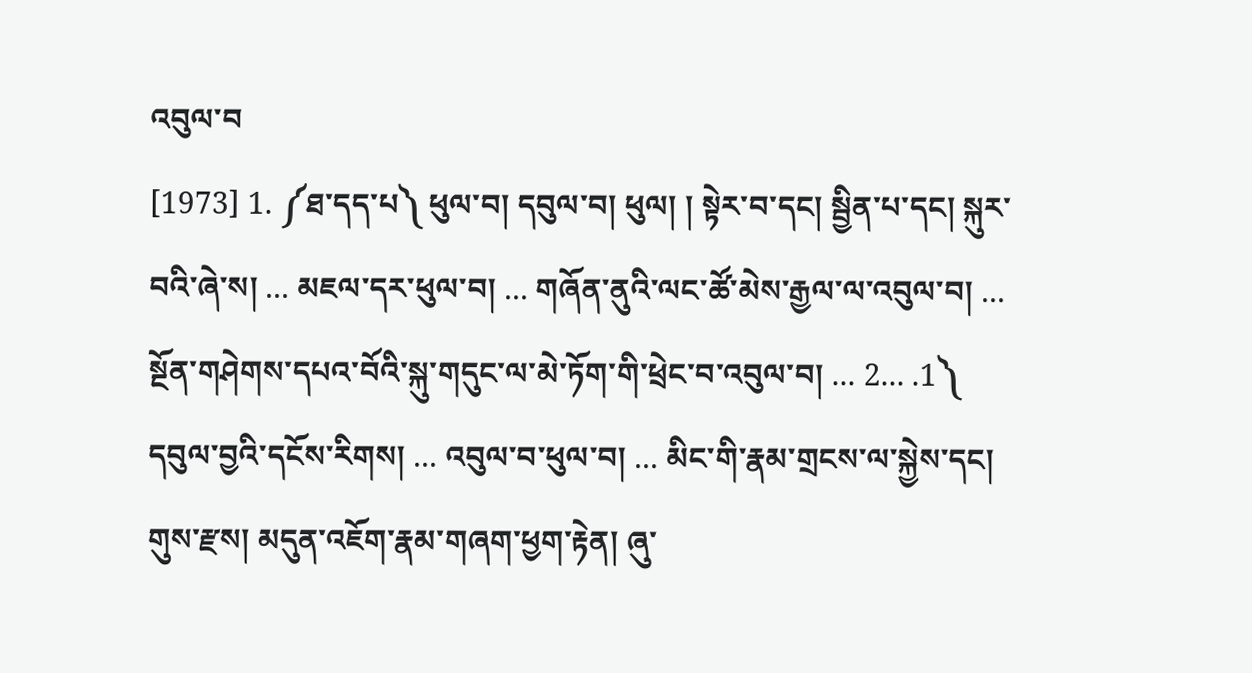འབུལ་བ
[1973] 1. ༼ཐ་དད་པ༽ ཕུལ་བ། དབུལ་བ། ཕུལ། ། སྟེར་བ་དང། སྦྱིན་པ་དང། སྐུར་བའི་ཞེ་ས། ... མཇལ་དར་ཕུལ་བ། ... གཞོན་ནུའི་ལང་ཚོ་མེས་རྒྱལ་ལ་འབུལ་བ། ... སྔོན་གཤེགས་དཔའ་བོའི་སྐུ་གདུང་ལ་མེ་ཏོག་གི་ཕྲེང་བ་འབུལ་བ། ... 2... .1༽ དབུལ་བྱའི་དངོས་རིགས། ... འབུལ་བ་ཕུལ་བ། ... མིང་གི་རྣམ་གྲངས་ལ་སྐྱེས་དང། གུས་རྫས། མདུན་འཇོག་རྣམ་གཞག་ཕྱག་རྟེན། ཞུ་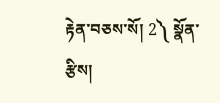རྟེན་བཅས་སོ། 2༽ སྣོན་རྩིས།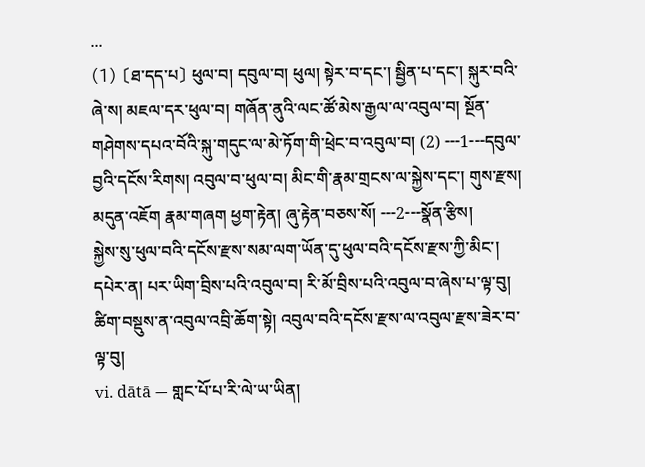...
(1) 〔ཐ་དད་པ〕 ཕུལ་བ། དབུལ་བ། ཕུལ། སྟེར་བ་དང་། སྦྱིན་པ་དང་། སྐུར་བའི་ཞེ་ས། མཇལ་དར་ཕུལ་བ། གཞོན་ནུའི་ལང་ཚོ་མེས་རྒྱལ་ལ་འབུལ་བ། སྔོན་གཤེགས་དཔའ་བོའི་སྐུ་གདུང་ལ་མེ་ཏོག་གི་ཕྲེང་བ་འབུལ་བ། (2) ---1---དབུལ་བྱའི་དངོས་རིགས། འབུལ་བ་ཕུལ་བ། མིང་གི་རྣམ་གྲངས་ལ་སྐྱེས་དང་། གུས་རྫས། མདུན་འཇོག རྣམ་གཞག ཕྱག་རྟེན། ཞུ་རྟེན་བཅས་སོ། ---2---སྣོན་རྩིས།
སྐྱེས་སུ་ཕུལ་བའི་དངོས་རྫས་སམ་ལག་ཡོན་དུ་ཕུལ་བའི་དངོས་རྫས་ཀྱི་མིང་། དཔེར་ན། པར་ཡིག་བྲིས་པའི་འབུལ་བ། རི་མོ་བྲིས་པའི་འབུལ་བ་ཞེས་པ་ལྟ་བུ། ཚིག་བསྡུས་ན་འབུལ་འབྲི་ཆོག་སྟེ། འབུལ་བའི་དངོས་རྫས་ལ་འབུལ་རྫས་ཟེར་བ་ལྟ་བུ།
vi. dātā — གླང་པོ་པ་རི་ལེ་ཡ་ཡིན།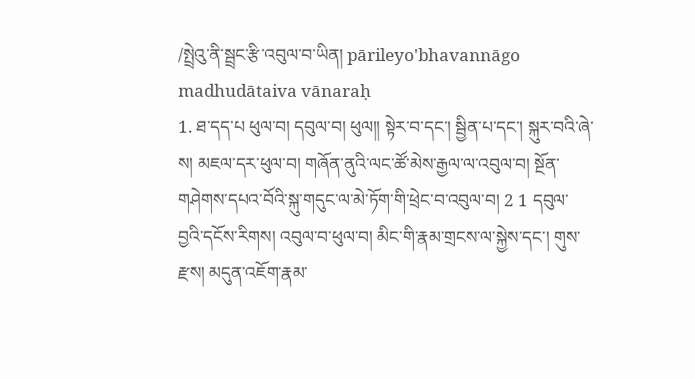/སྤྲེའུ་ནི་སྦྲང་རྩི་འབུལ་བ་ཡིན། pārileyo'bhavannāgo madhudātaiva vānaraḥ
1. ཐ་དད་པ ཕུལ་བ། དབུལ་བ། ཕུལ།། སྟེར་བ་དང་། སྦྱིན་པ་དང་། སྐུར་བའི་ཞེ་ས། མཇལ་དར་ཕུལ་བ། གཞོན་ནུའི་ལང་ཚོ་མེས་རྒྱལ་ལ་འབུལ་བ། སྔོན་གཤེགས་དཔའ་བོའི་སྐུ་གདུང་ལ་མེ་ཏོག་གི་ཕྲེང་བ་འབུལ་བ། 2 1 དབུལ་བྱའི་དངོས་རིགས། འབུལ་བ་ཕུལ་བ། མིང་གི་རྣམ་གྲངས་ལ་སྐྱེས་དང་། གུས་རྫས། མདུན་འཇོག་རྣམ་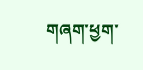གཞག་ཕྱག་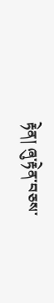རྟེན། ཞུ་རྟེན་བཅས་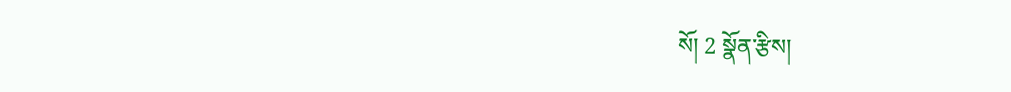སོ། 2 སྣོན་རྩིས།